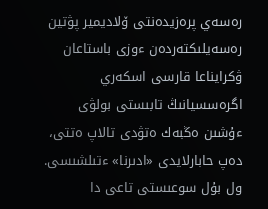رەسەي پرەزيدەنتى ۆلاديمير پۋتين رەسەيلىكتەردەن ءوزى باستاعان ۋكرايناعا قارسى اسكەري اگرەسسيانىڭ تابىستى بولۋى ءۇشىن ەڭبەك ەتۋدى تالاپ ەتتى، دەپ حابارلايدى «ادىرنا» ءتىلشىسى.
ول بۇل سوعىستى تاعى دا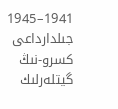1941–1945 جىلدارداعى كسرو-نىڭ گيتلەرلىك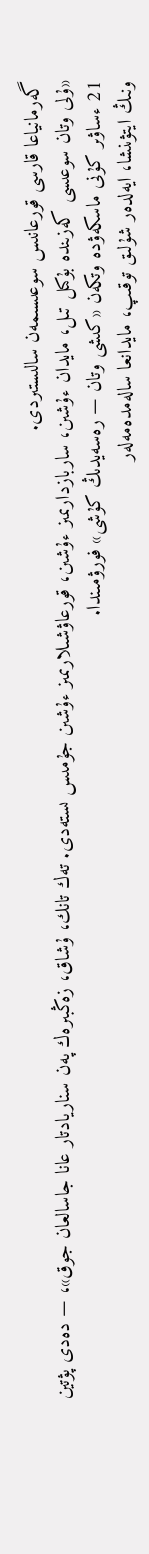گەرمانياعا قارسى قورعانىس سوعىسىمەن سالىستىردى.
«ۇلى وتان سوعىسى كەزىندە بۇكىل تىل، مايدان ءۇشىن، ساربازدارىمىز ءۇشىن، قورعاۋشىلارىمىز ءۇشىن جۇمىس ىستەدى. تەك تانك، ۇشاق، زەڭبىرەك پەن سناريادتار عانا جاسالعان جوق»، — دەدى پۋتين 21 ءساۋىر كۇنى ماسكەۋدە وتكەن «كىشى وتان — رەسەيدىڭ كۇشى» فورۋمىندا.
ونىڭ ايتۋىنشا، ايەلدەر شۇلىق توقىپ، مايدانعا سالەمدەمەلەر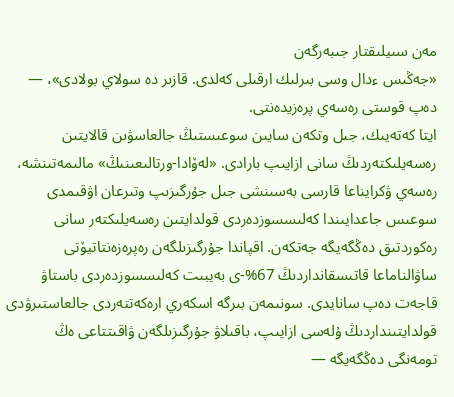مەن سىيلىقتار جىبەرگەن
«جەڭىس ءدال وسى بىرلىك ارقىلى كەلدى. قازىر دە سولاي بولادى»، — دەپ قوستى رەسەي پرەزيدەنتى.
ايتا كەتەيىك، جىل وتكەن سايىن سوعىستىڭ جالعاسۋىن قالايتىن رەسەيلىكتەردىڭ سانى ازايىپ بارادى. «لەۆادا-ورتالىعىنىڭ» مالىمەتىنشە، رەسەي ۋكرايناعا قارسى بەسىنشى جىل جۇرگىزىپ وتىرعان اۋقىمدى سوعىس جاعدايىندا كەلىسسوزدەردى قولدايتىن رەسەيلىكتەر سانى رەكوردتىق دەڭگەيگە جەتكەن. اقپاندا جۇرگىزىلگەن رەپرەزەنتاتيۆتى ساۋالناماعا قاتىسقانداردىڭ 67%-ى بەيبىت كەلىسسوزدەردى باستاۋ قاجەت دەپ سانايدى. سونىمەن بىرگە اسكەري ارەكەتتەردى جالعاستىرۋدى قولدايتىنداردىڭ ۇلەسى ازايىپ، باقىلاۋ جۇرگىزىلگەن ۋاقىتتاعى ەڭ تومەنگى دەڭگەيگە —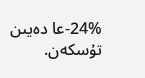24%-عا دەيىن تۇسكەن.